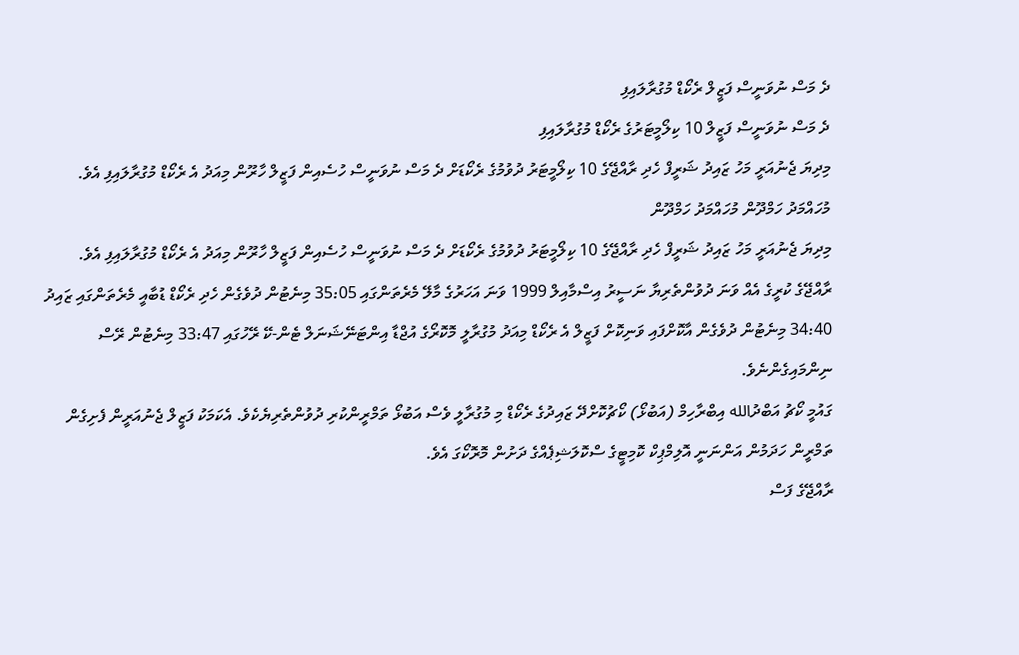ދެ މަސް ނުވަނީސް ފަޒީލް ރެކޯޑް މުގުރާލައިފި
ދެ މަސް ނުވަނީސް ފަޒީލް 10 ކިލޯމީޓަރުގެ ރެކޯޑް މުގުރާލައިފި
މިދިޔަ ޖެނުއަރީ މަހު ޒައިދު ޝަރީފް ހެދި ރާއްޖޭގެ 10 ކިލޯމީޓަރު ދުވުމުގެ ރެކޯޑަށް ދެ މަސް ނުވަނީސް ހުސެއިން ފަޒީލް ހާރޫން މިއަދު އެ ރެކޯޑް މުގުރާލައިފި އެވެ.
މުހައްމަދު ހަމްދޫން މުހައްމަދު ހަމްދޫން
މިދިޔަ ޖެނުއަރީ މަހު ޒައިދު ޝަރީފް ހެދި ރާއްޖޭގެ 10 ކިލޯމީޓަރު ދުވުމުގެ ރެކޯޑަށް ދެ މަސް ނުވަނީސް ހުސެއިން ފަޒީލް ހާރޫން މިއަދު އެ ރެކޯޑް މުގުރާލައިފި އެވެ.
ރާއްޖޭގެ ކުރީގެ އެއް ވަނަ ދުވުންތެރިޔާ ނަސީރު އިސްމާއިލް 1999 ވަނަ އަހަރުގެ މާލޭ މެރެތަންގައި 35:05 މިނެޓުން ދުވެގެން ހެދި ރެކޯޑް ޑުބާއީ މެރެތަންގައި ޒައިދު 34:40 މިނެޓުން ދުވެގެން އާކޮށްފައި ވަނިކޮށް ފަޒީލް އެ ރެކޯޑް މިއަދު މުގުރާލީ މޮކޮރޯގެ އުޖްޑާ އިންޓަނޭޝަނަލް ޓެން-ކޭ ރޭހުގައި 33:47 މިނެޓުން ރޭސް ނިންމައިގެންނެވެ.
ގައުމީ ކޯޗު އަބްދުالله އިބްރާހިމް (އަބުޅޯ) ކޯޗުކޮށްދޭ ޒައިދުގެ ރެކޯޑް މި މުގުރާލީ ވެސް އަބުޅޯ ތަމްރީންކުރި ދުވުންތެރިޔެކެވެ. އެކަމަކު ފަޒީލް ޖެނުއަރީން ފެށިގެން ތަމްރީން ހަދަމުން އަންނަނީ އޮލިމްޕިކް ކޮމިޓީގެ ސްކޮލަޝިޕެއްގެ ދަށުން މޮރޮކޯގަ އެވެ.
ރާއްޖޭގެ ފަސް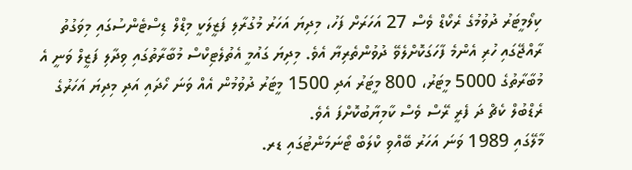ކިލޯމީޓަރު ދުވުމުގެ ރެކޯޑް ވެސް 27 އަހަރަށް ފަހު، މިދިޔަ އަހަރު މުގުރާލި ފަޒީލަކީ މިޑްލް ޑިސްޓެންސުގައި މިވަގުތު ރާއްޖޭގައި ހުރި އެންމެ ފާހަގަކޮށްލެވޭ ދުވުންތެރިޔާ އެވެ. މިދިޔަ ގައުމީ އެތުލެޓިކްސް މުބާރާތުގައި ވިދާލި ފަޒީލް ވަނީ އެ މުބާރާތުގެ 5000 މީޓަރު، 800 މީޓަރު އަދި 1500 މީޓަރު ދުވުމުން އެއް ވަނަ ހޯދައި އަދި މިދިޔަ އަހަރުގެ ރެޑްބުލް ކެޗް ދަ ފެރީ ރޭސް ވެސް ކާމިޔާބުކޮށްފަ އެވެ.
މާލޭގައި 1989 ވަނަ އަހަރު ބޭއްވި ކްލަބް ޓޯނަމަންޓުގައި ޑރ.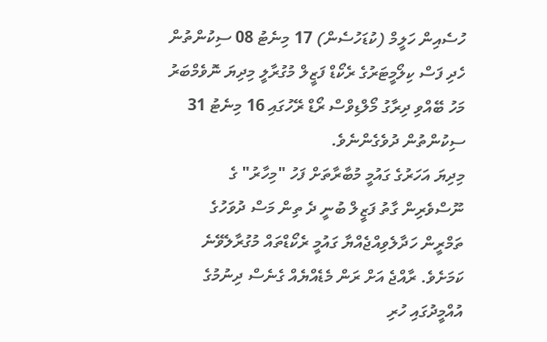ހުސެއިން ހަލީމް (ކުޑަހުސެން) 17 މިނެޓު 08 ސިކުންތުން ހެދި ފަސް ކިލޯމީޓަރުގެ ރެކޯޑް ފަޒީލް މުގުރާލީ މިދިޔަ ނޮވެމްބަރު މަހު ބޭއްވި ދިރާގު މޯލްޑިވްސް ރޯޑް ރޭހުގައި 16 މިނެޓު 31 ސިކުންތުން ދުވެގެންނެވެ.
މިދިޔަ އަހަރުގެ ގައުމީ މުބާރާތަށް ފަހު "މިހާރު" ގެ ނޫސްވެރިން ގާތު ފަޒީލް ބުނީ ދެ ތިން މަސް ދުވަހުގެ ތަމްރީން ހަދާލެވިއްޖެއްޔާ ގައުމީ ރެކޯޑްތައް މުގުރާލެވޭނެ ކަމަށެވެ. ރާއްޖެ އަށް ރަން މެޑެއްޔެއް ގެނެސް ދިނުމުގެ އުއްމީދުގައި ހުރި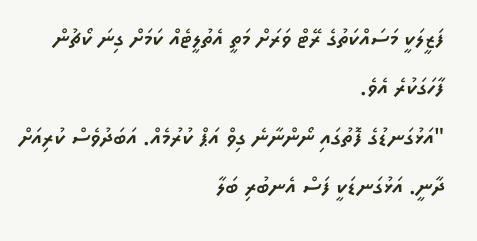ފަޒީލަކީ މަސައްކަތުގެ ރޭޓް ވަރަށް މަތީ އެތުލީޓެއް ކަމަށް ގިނަ ކޯޗުން ފާހަގަކުރެ އެވެ.
"އަޅުގަނޑުގެ ފޮތުގައި ނޯންނާނެ ގިވް އަޕް ކުރުމެއް. އަބަދުވެސް ކުރިއަށް ދާނީ. އަޅުގަނޑަކީ ފަސް އެނބުރި ބަލާ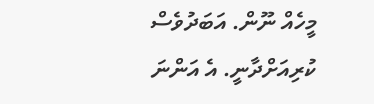މީހެއް ނޫން. އަބަދުވެސް ކުރިއަށްދާނީ. އެ އަންނަ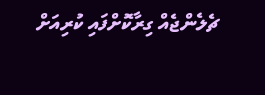ޗެލެންޖެއް ގިރާކޮށްފައި ކުރިއަށް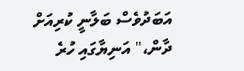އަބަދުވެސް ބަލާނީ ކުރިއަށް ދާން،" އަނިޔާގައި ހުރެ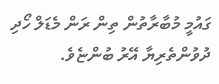ގައުމީ މުބާރާތުން ތިން ރަން މެޑަލް ހޯދި ދުވުންތެރިޔާ އޭރު ބުންޏެވެ.